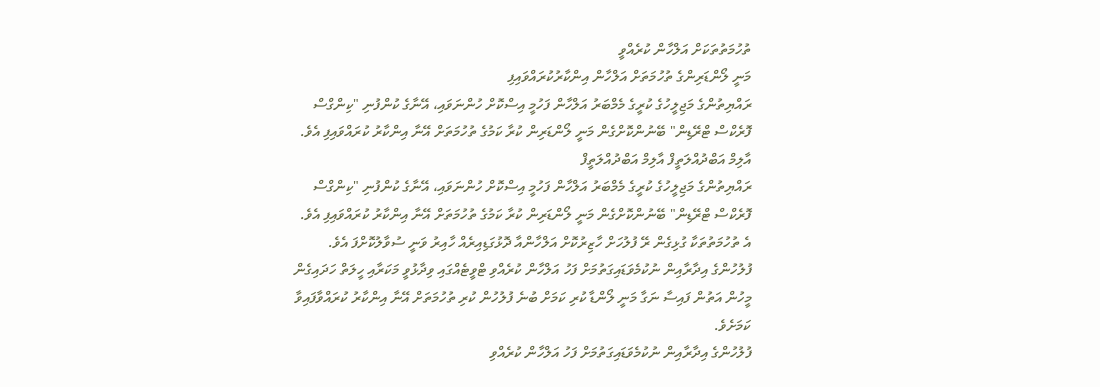ތުހުމަތުތަކަށް އަލްހާން ކުރެއްވީ
މަނީ ލޯންޑަރިންގެ ތުހުމަތަށް އަލްހާން އިންކާރުކުރައްވައިފި
ރައްޔިތުންގެ މަޖިލީހުގެ ކުރީގެ މެމްބަރު އަލްހާން ފަހުމީ އިސްކޮށް ހުންނަވައި، އޭނާގެ ކުންފުނި "ކިންގްސް ފޮރެކްސް ޓްރޭޑިން" ބޭނުންކޮށްގެން މަނީ ލޯންޑަރިން ކުރާ ކަމުގެ ތުހުމަތަށް އޭނާ އިންކާރު ކުރައްވައިފި އެވެ.
އާލިމް އަބްދުއްލަތީފް އާލިމް އަބްދުއްލަތީފް
ރައްޔިތުންގެ މަޖިލީހުގެ ކުރީގެ މެމްބަރު އަލްހާން ފަހުމީ އިސްކޮށް ހުންނަވައި، އޭނާގެ ކުންފުނި "ކިންގްސް ފޮރެކްސް ޓްރޭޑިން" ބޭނުންކޮށްގެން މަނީ ލޯންޑަރިން ކުރާ ކަމުގެ ތުހުމަތަށް އޭނާ އިންކާރު ކުރައްވައިފި އެވެ.
އެ ތުހުމަތުތަކާ ގުޅިގެން ރޭ ފުލުހަށް ހާޒިރުކޮށް އަލްހާންއާ ދޮޅުގަޑިއިރެއް ހާއިރު ވަނީ ސުވާލުކޮށްފަ އެވެ.
ފުލުހުންގެ އިދާރާއިން ނުކުމެވަޑައިގަތުމަށް ފަހު އަލްހާން ކުރެއްވި ޓްވީޓެއްގައި ވިދާޅުވީ މަކަރާއި ހީލަތް ހަދައިގެން މީހުން އަތުން ފައިސާ ނަގާ މަނީ ލޯންޑާ ކުރި ކަމަށް ބުނެ ފުލުހުން ކުރި ތުހުމަތަށް އޭނާ އިންކާރު ކުރައްވާފައިވާ ކަމަށެވެ.
ފުލުހުންގެ އިދާރާއިން ނުކުމެވަޑައިގަތުމަށް ފަހު އަލްހާން ކުރެއްވި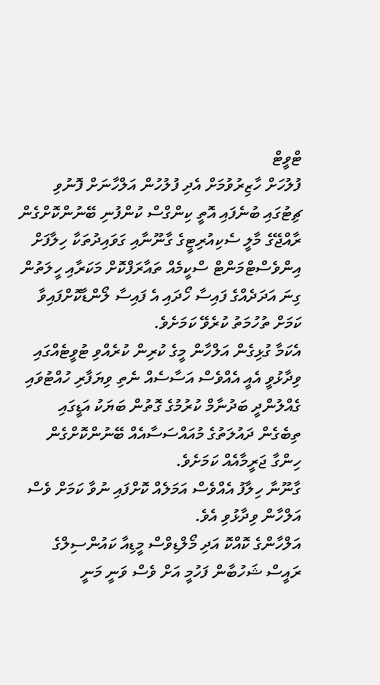ޓްވީޓް
ފުލުހަށް ހާޒިރުވުމަށް އެދި ފުލުހުން އަލްހާނަށް ފޮނުވި ޗިޓުގައި ބުނެފައި އޮތީ ކިންގްސް ކުންފުނި ބޭނުންކޮށްގެން ރާއްޖޭގެ މާލީ ސެކިއުރިޓީގެ ގާނޫނާއި ގަވައިދުތަކާ ހިލާފަށް އިންވެސްޓްމަންޓް ސްކީމެއް ތައާރަފްކޮށް މަކަރާއި ހީލަތުން ގިނަ އަދަދެއްގެ ފައިސާ ހޯދައި އެ ފައިސާ ލޯންޑާކޮށްފައިވާ ކަމަށް ތުހުމަތު ކުރެވޭ ކަމަށެވެ.
އެކަމާ ގުޅިގެން އަލްހާން މީގެ ކުރިން ކުރެއްވި ޓުވީޓެއްގައި ވިދާޅުވީ އެއީ އެއްވެސް އަސާސެއް ނެތި ވިޔަފާރި ހުއްޓުވައި ގެއްލުންދީ ބަދުނާމް ކުރުމުގެ ގޮތުން ބަޔަކު އަޑީގައި ތިބެގެން ދައުލަތުގެ މުއައްސަސާއެއް ބޭނުންކޮށްގެން ހިންގާ ޖަރީމާއެއް ކަމަށެވެ.
ގާނޫނާ ހިލާފު އެއްވެސް އަމަލެއް ކޮށްފައި ނުވާ ކަމަށް ވެސް އަލްހާން ވިދާޅުވި އެވެ.
އަލްހާންގެ ކޮއްކޮ އަދި މޯލްޑިވްސް މީޑިއާ ކައުންސިލްގެ ރައީސް ޝަހުބާން ފަހުމީ އަށް ވެސް ވަނީ މަނީ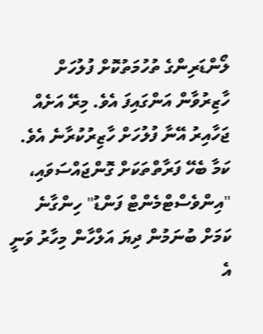ލޯންޑަރިންގެ ތުހުމަތުކޮށް ފުލުހަށް ހާޒިރުވާން އަންގައިފަ އެވެ. މިރޭ އަށެއް ޖަހާއިރު އޭނާ ފުލުހަށް ހާޒިރުކުރާނެ އެވެ.
ކަމާ ބެހޭ ފަރާތްތަކަށް ގޮންޖައްސަވައި، "އިންވެސްޓްމެންޓް ފަންޑު" ހިންގާނެ ކަމަށް ބުނަމުން ދިޔަ އަލްހާން މިހާރު ވަނީ އެ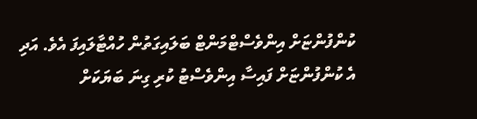ކުންފުންޏަށް އިންވެސްޓްމަންޓް ބަލައިގަތުން ހުއްޓާލައިފަ އެވެ. އަދި އެ ކުންފުންޏަށް ފައިސާ އިންވެސްޓު ކުރި ގިނަ ބަޔަކަށް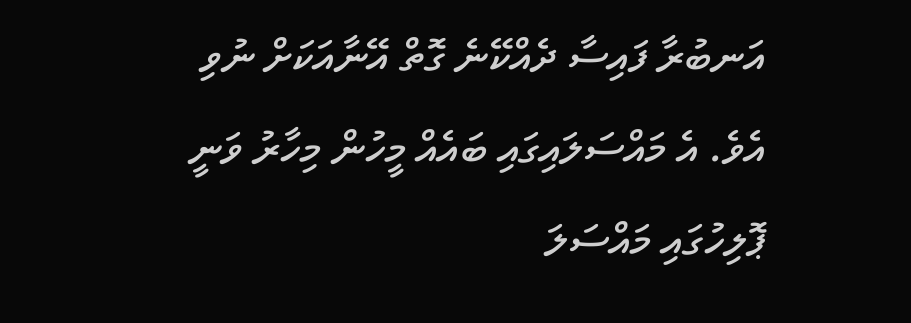އަނބުރާ ފައިސާ ދެއްކޭނެ ގޮތް އޭނާއަކަށް ނުވި އެވެ. އެ މައްސަލައިގައި ބައެއް މީހުން މިހާރު ވަނީ ޕޮލިހުގައި މައްސަލަ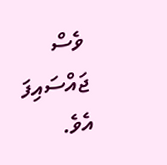ވެސް ޖައްސައިފަ އެވެ.